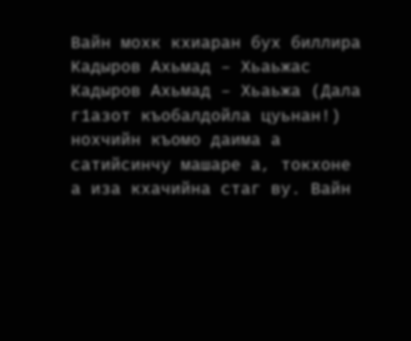Вайн мохк кхиаран бух биллира Кадыров Ахьмад – Хьаьжас
Кадыров Ахьмад – Хьаьжа (Дала г1азот къобалдойла цуьнан!) нохчийн къомо даима а сатийсинчу машаре а, токхоне а иза кхачийна стаг ву. Вайн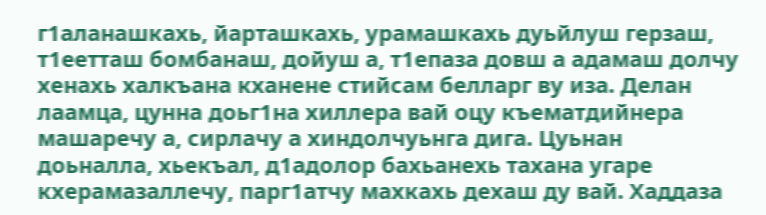г1аланашкахь, йарташкахь, урамашкахь дуьйлуш герзаш, т1еетташ бомбанаш, дойуш а, т1епаза довш а адамаш долчу хенахь халкъана кханене стийсам белларг ву иза. Делан лаамца, цунна доьг1на хиллера вай оцу къематдийнера машаречу а, сирлачу а хиндолчуьнга дига. Цуьнан доьналла, хьекъал, д1адолор бахьанехь тахана угаре кхерамазаллечу, парг1атчу махкахь дехаш ду вай. Хаддаза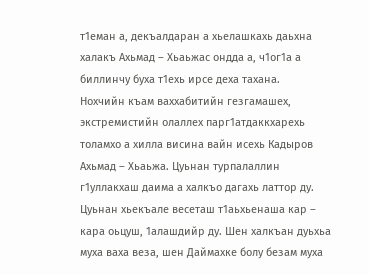т1еман а, декъалдаран а хьелашкахь даьхна халакъ Ахьмад – Хьаьжас ондда а, ч1ог1а а биллинчу буха т1ехь ирсе деха тахана.
Нохчийн къам ваххабитийн гезгамашех, экстремистийн олаллех парг1атдаккхарехь толамхо а хилла висина вайн исехь Кадыров Ахьмад – Хьаьжа. Цуьнан турпалаллин г1уллакхаш даима а халкъо дагахь латтор ду. Цуьнан хьекъале весеташ т1аьхьенаша кар – кара оьцуш, 1алашдийр ду. Шен халкъан дуьхьа муха ваха веза, шен Даймахке болу безам муха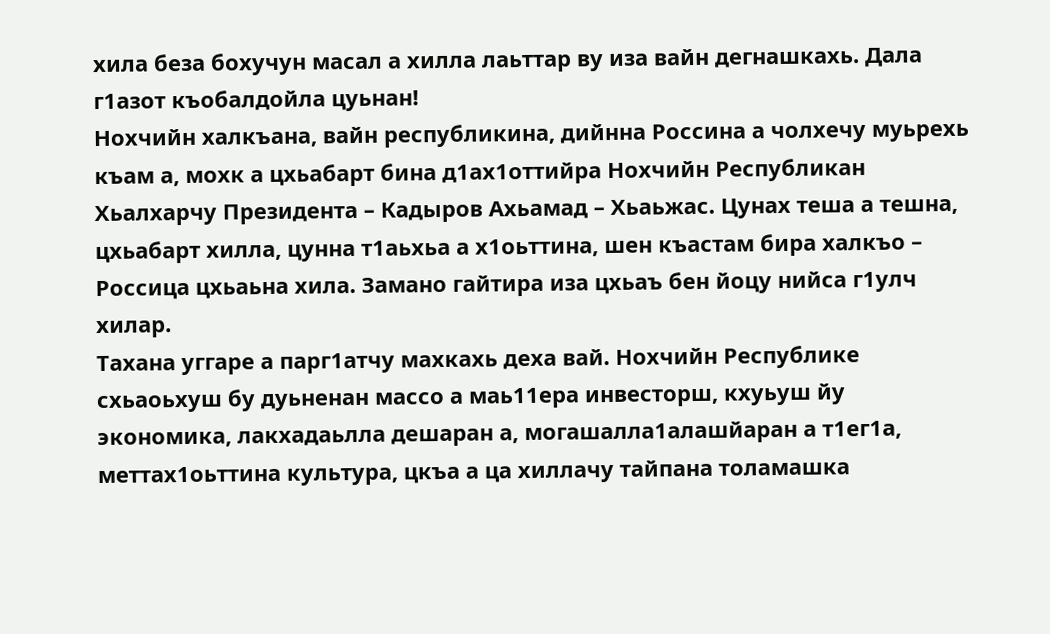хила беза бохучун масал а хилла лаьттар ву иза вайн дегнашкахь. Дала г1азот къобалдойла цуьнан!
Нохчийн халкъана, вайн республикина, дийнна Россина а чолхечу муьрехь къам а, мохк а цхьабарт бина д1ах1оттийра Нохчийн Республикан Хьалхарчу Президента – Кадыров Ахьамад – Хьаьжас. Цунах теша а тешна, цхьабарт хилла, цунна т1аьхьа а х1оьттина, шен къастам бира халкъо – Россица цхьаьна хила. Замано гайтира иза цхьаъ бен йоцу нийса г1улч хилар.
Тахана уггаре а парг1атчу махкахь деха вай. Нохчийн Республике схьаоьхуш бу дуьненан массо а маь11ера инвесторш, кхуьуш йу экономика, лакхадаьлла дешаран а, могашалла1алашйаран а т1ег1а, меттах1оьттина культура, цкъа а ца хиллачу тайпана толамашка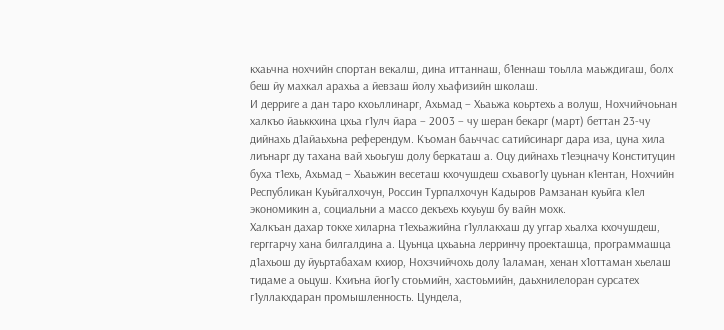кхаьчна нохчийн спортан векалш, дина иттаннаш, б1еннаш тоьлла маьждигаш, болх беш йу махкал арахьа а йевзаш йолу хьафизийн школаш.
И дерриге а дан таро кхоьллинарг, Ахьмад – Хьаьжа коьртехь а волуш, Нохчийчоьнан халкъо йаьккхина цхьа г1улч йара – 2003 – чу шеран бекарг (март) беттан 23-чу дийнахь д1айаьхьна референдум. Къоман баьччас сатийсинарг дара иза, цуна хила лиънарг ду тахана вай хьоьгуш долу беркаташ а. Оцу дийнахь т1еэцначу Конституцин буха т1ехь, Ахьмад – Хьаьжин весеташ кхочушдеш схьавог1у цуьнан к1ентан, Нохчийн Республикан Куьйгалхочун, Россин Турпалхочун Кадыров Рамзанан куьйга к1ел экономикин а, социальни а массо декъехь кхуьуш бу вайн мохк.
Халкъан дахар токхе хиларна т1ехьажийна г1уллакхаш ду уггар хьалха кхочушдеш, герггарчу хана билгалдина а. Цуьнца цхьаьна лерринчу проекташца, программашца д1ахьош ду йуьртабахам кхиор, Нохзчийчохь долу 1аламан, хенан х1оттаман хьелаш тидаме а оьцуш. Кхиъна йог1у стоьмийн, хастоьмийн, даьхнилелоран сурсатех г1уллакхдаран промышленность. Цундела,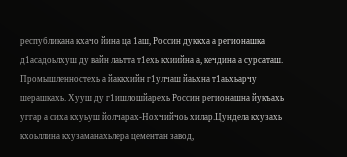республикана кхачо йина ца 1аш, Россин дуккха а регионашка д1асадоьлхуш ду вайн лаьтта т1ехь кхиийна а, кечдина а сурсаташ.
Промышленностехь а йаккхийн г1улчаш йаьхна т1аьхьарчу шерашкахь. Хууш ду г1ишлошйарехь Россин регионашна йукъахь уггар а сиха кхуьуш йолчарах-Нохчийчоь хилар.Цундела кхузахь кхоьллина кхузаманахьлера цементан завод,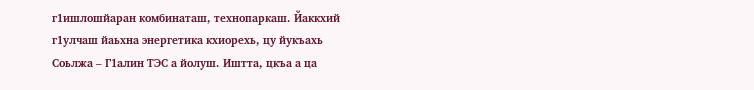г1ишлошйаран комбинаташ, технопаркаш. Йаккхий г1улчаш йаьхна энергетика кхиорехь, цу йукъахь Соьлжа – Г1алин ТЭС а йолуш. Иштта, цкъа а ца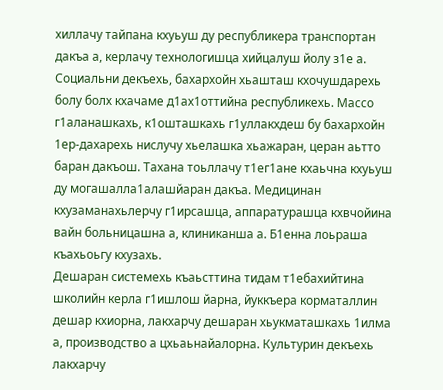хиллачу тайпана кхуьуш ду республикера транспортан дакъа а, керлачу технологишца хийцалуш йолу з1е а.
Социальни декъехь, бахархойн хьашташ кхочушдарехь болу болх кхачаме д1ах1оттийна республикехь. Массо г1аланашкахь, к1ошташкахь г1уллакхдеш бу бахархойн 1ер-дахарехь нислучу хьелашка хьажаран, церан аьтто баран дакъош. Тахана тоьллачу т1ег1ане кхаьчна кхуьуш ду могашалла1алашйаран дакъа. Медицинан кхузаманахьлерчу г1ирсашца, аппаратурашца кхвчойина вайн больницашна а, клиниканша а. Б1енна лоьраша къахьоьгу кхузахь.
Дешаран системехь къаьсттина тидам т1ебахийтина школийн керла г1ишлош йарна, йуккъера корматаллин дешар кхиорна, лакхарчу дешаран хьукматашкахь 1илма а, производство а цхьаьнайалорна. Культурин декъехь лакхарчу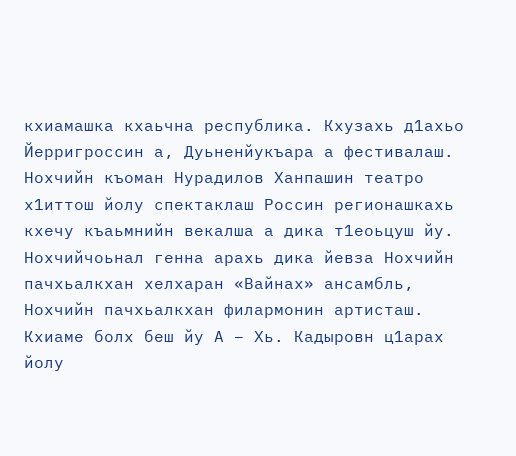кхиамашка кхаьчна республика. Кхузахь д1ахьо Йерригроссин а, Дуьненйукъара а фестивалаш. Нохчийн къоман Нурадилов Ханпашин театро х1иттош йолу спектаклаш Россин регионашкахь кхечу къаьмнийн векалша а дика т1еоьцуш йу. Нохчийчоьнал генна арахь дика йевза Нохчийн пачхьалкхан хелхаран «Вайнах» ансамбль, Нохчийн пачхьалкхан филармонин артисташ. Кхиаме болх беш йу А – Хь. Кадыровн ц1арах йолу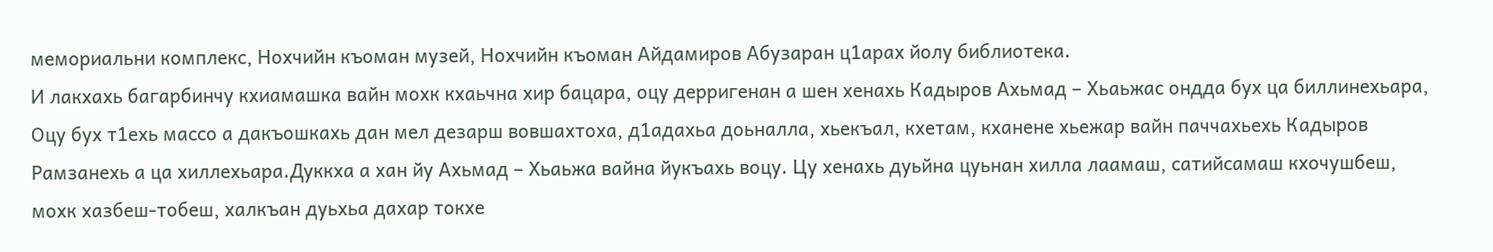мемориальни комплекс, Нохчийн къоман музей, Нохчийн къоман Айдамиров Абузаран ц1арах йолу библиотека.
И лакхахь багарбинчу кхиамашка вайн мохк кхаьчна хир бацара, оцу дерригенан а шен хенахь Кадыров Ахьмад – Хьаьжас ондда бух ца биллинехьара, Оцу бух т1ехь массо а дакъошкахь дан мел дезарш вовшахтоха, д1адахьа доьналла, хьекъал, кхетам, кханене хьежар вайн паччахьехь Кадыров Рамзанехь а ца хиллехьара.Дуккха а хан йу Ахьмад – Хьаьжа вайна йукъахь воцу. Цу хенахь дуьйна цуьнан хилла лаамаш, сатийсамаш кхочушбеш, мохк хазбеш-тобеш, халкъан дуьхьа дахар токхе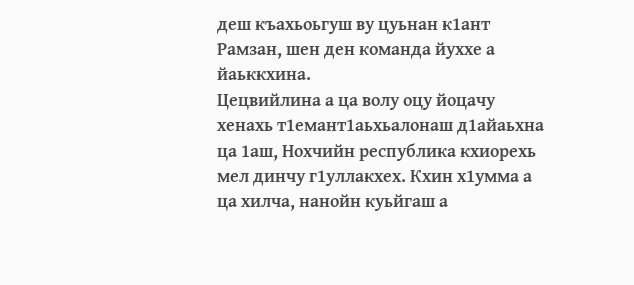деш къахьоьгуш ву цуьнан к1ант Рамзан, шен ден команда йуххе а йаьккхина.
Цецвийлина а ца волу оцу йоцачу хенахь т1емант1аьхьалонаш д1айаьхна ца 1аш, Нохчийн республика кхиорехь мел динчу г1уллакхех. Кхин х1умма а ца хилча, нанойн куьйгаш а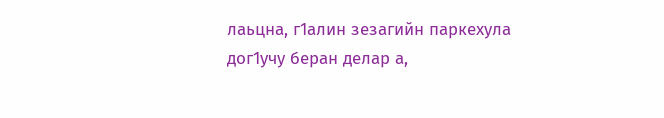лаьцна, г1алин зезагийн паркехула дог1учу беран делар а,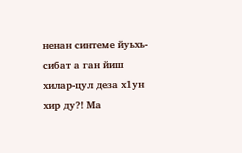ненан синтеме йуьхь-сибат а ган йиш хилар-цул деза х1ун хир ду?! Ма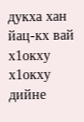дукха хан йац-кх вай х1окху х1окху дийне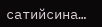сатийсина…